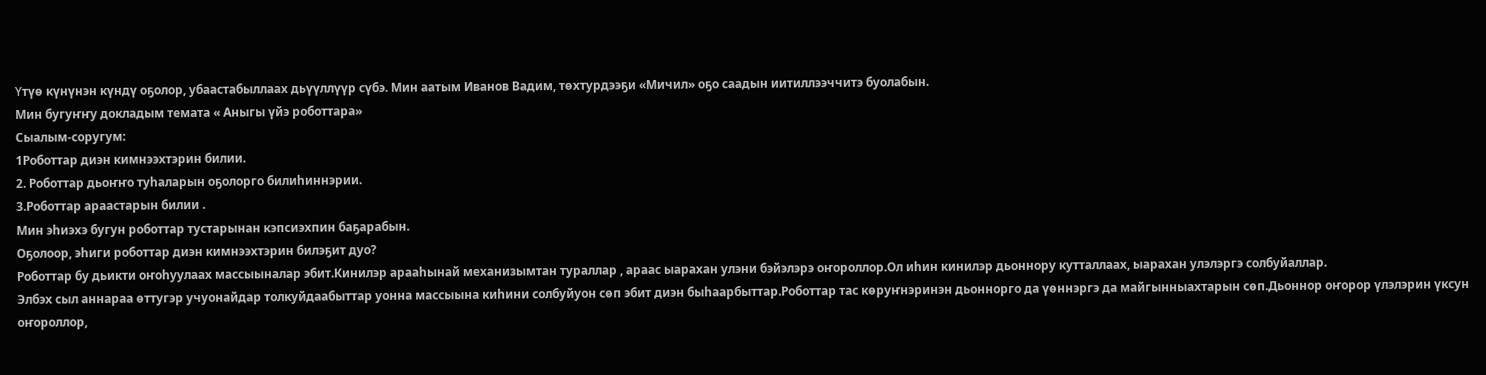Υтүө күнүнэн күндү оҕолор, убаастабыллаах дьүүллүүр сүбэ. Мин аатым Иванов Вадим, төхтурдээҕи «Мичил» оҕо саадын иитиллээччитэ буолабын.
Мин бугуҥҥу докладым темата « Аныгы үйэ роботтара»
Сыалым-соругум:
1Роботтар диэн кимнээхтэрин билии.
2. Роботтар дьоҥҥо туһаларын оҕолорго билиһиннэрии.
3.Роботтар араастарын билии .
Мин эһиэхэ бугун роботтар тустарынан кэпсиэхпин баҕарабын.
Оҕолоор, эһиги роботтар диэн кимнээхтэрин билэҕит дуо?
Роботтар бу дьикти оҥоһуулаах массыыналар эбит.Кинилэр арааһынай механизымтан тураллар , араас ыарахан улэни бэйэлэрэ оҥороллор.Ол иһин кинилэр дьоннору кутталлаах, ыарахан улэлэргэ солбуйаллар.
Элбэх сыл аннараа өттугэр учуонайдар толкуйдаабыттар уонна массыына киһини солбуйуон сөп эбит диэн быһаарбыттар.Роботтар тас көруҥнэринэн дьоннорго да үөннэргэ да майгынныахтарын сөп.Дьоннор оҥорор үлэлэрин үксун оҥороллор,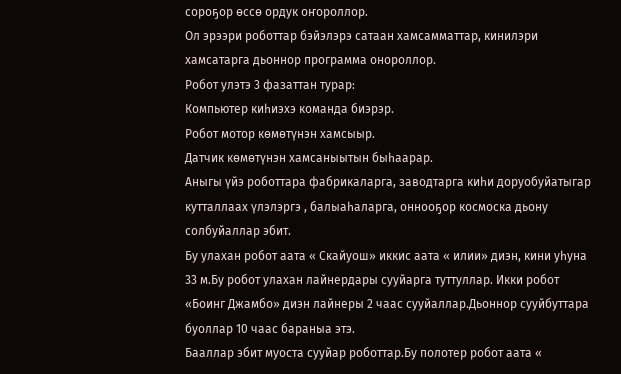сороҕор өссө ордук оҥороллор.
Ол эрээри роботтар бэйэлэрэ сатаан хамсамматтар, кинилэри хамсатарга дьоннор программа онороллор.
Робот улэтэ 3 фазаттан турар:
Компьютер киһиэхэ команда биэрэр.
Робот мотор көмөтүнэн хамсыыр.
Датчик көмөтүнэн хамсаныытын быһаарар.
Аныгы үйэ роботтара фабрикаларга, заводтарга киһи доруобуйатыгар кутталлаах үлэлэргэ , балыаһаларга, оннооҕор космоска дьону солбуйаллар эбит.
Бу улахан робот аата « Скайуош» иккис аата « илии» диэн, кини уһуна 33 м.Бу робот улахан лайнердары сууйарга туттуллар. Икки робот «Боинг Джамбо» диэн лайнеры 2 чаас сууйаллар.Дьоннор сууйбуттара буоллар 10 чаас бараныа этэ.
Бааллар эбит муоста сууйар роботтар.Бу полотер робот аата «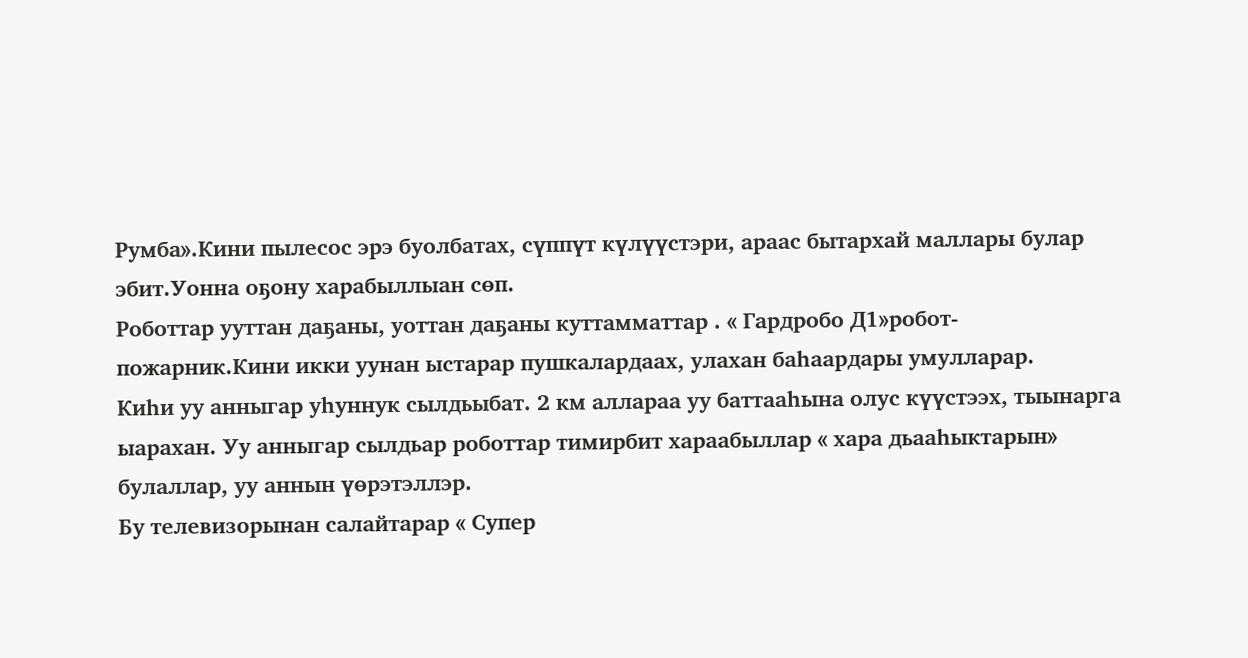Румба».Кини пылесос эрэ буолбатах, сүппүт күлүүстэри, араас бытархай маллары булар эбит.Уонна оҕону харабыллыан сөп.
Роботтар ууттан даҕаны, уоттан даҕаны куттамматтар . « Гардробо Д1»робот- пожарник.Кини икки уунан ыстарар пушкалардаах, улахан баһаардары умулларар.
Киһи уу анныгар уһуннук сылдьыбат. 2 км аллараа уу баттааһына олус күүстээх, тыынарга ыарахан. Уу анныгар сылдьар роботтар тимирбит хараабыллар « хара дьааһыктарын» булаллар, уу аннын үөрэтэллэр.
Бу телевизорынан салайтарар « Супер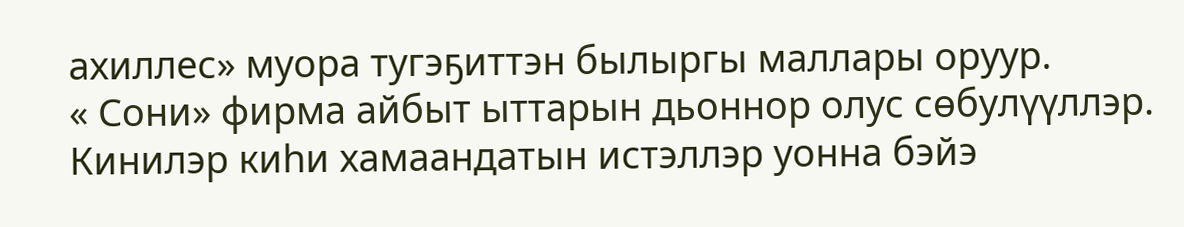ахиллес» муора тугэҕиттэн былыргы маллары оруур.
« Сони» фирма айбыт ыттарын дьоннор олус сөбулүүллэр. Кинилэр киһи хамаандатын истэллэр уонна бэйэ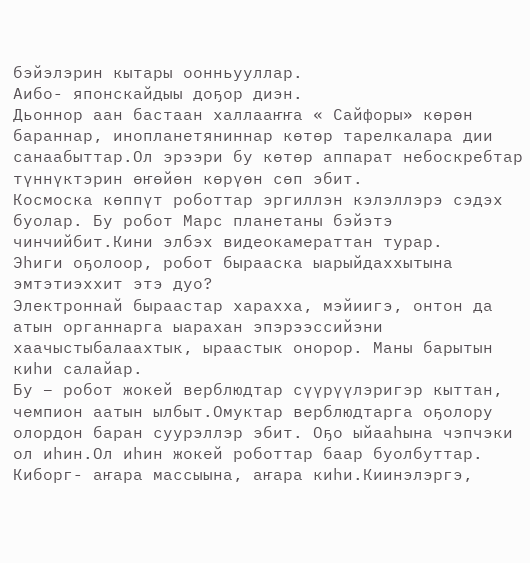бэйэлэрин кытары оонньууллар.
Аибо- японскайдыы доҕор диэн.
Дьоннор аан бастаан халлааҥҥа « Сайфоры» көрөн бараннар, инопланетяниннар көтөр тарелкалара дии санаабыттар.Ол эрээри бу көтөр аппарат небоскребтар түннүктэрин өҥөйөн көрүөн сөп эбит.
Космоска көппүт роботтар эргиллэн кэлэллэрэ сэдэх буолар. Бу робот Марс планетаны бэйэтэ чинчийбит.Кини элбэх видеокамераттан турар.
Эһиги оҕолоор, робот бырааска ыарыйдаххытына эмтэтиэххит этэ дуо?
Электроннай быраастар харахха, мэйиигэ, онтон да атын органнарга ыарахан эпэрээссийэни хаачыстыбалаахтык, ыраастык онорор. Маны барытын киһи салайар.
Бу – робот жокей верблюдтар сүүрүүлэригэр кыттан, чемпион аатын ылбыт.Омуктар верблюдтарга оҕолору олордон баран суурэллэр эбит. Оҕо ыйааһына чэпчэки ол иһин.Ол иһин жокей роботтар баар буолбуттар.
Киборг- аҥара массыына, аҥара киһи.Киинэлэргэ,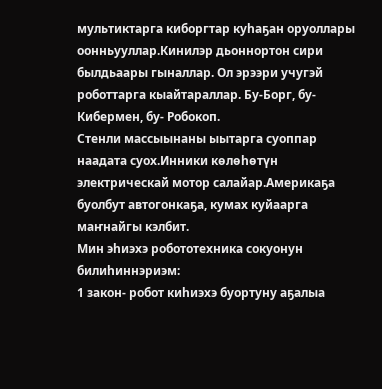мультиктарга киборгтар куһаҕан оруоллары оонньууллар.Кинилэр дьоннортон сири былдьаары гыналлар. Ол эрээри учугэй роботтарга кыайтараллар. Бу-Борг, бу- Кибермен, бу- Робокоп.
Стенли массыынаны ыытарга суоппар наадата суох.Инники көлөһөтүн электрическай мотор салайар.Америкаҕа буолбут автогонкаҕа, кумах куйаарга маҥнайгы кэлбит.
Мин эһиэхэ робототехника сокуонун билиһиннэриэм:
1 закон- робот киһиэхэ буортуну аҕалыа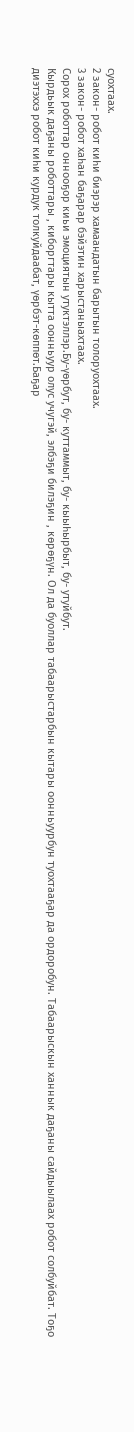суохтаах.
2 закон- робот киһи биэрэр хамаандатын барытын толоруохтаах.
3 закон- робот хаһан баҕарар бэйэтин харыстаныахтаах.
Сорох роботтар оннооҕор киьи эмоциятын утуктэллэр.Бу-үөрбут, бу- куттаммыт, бу- кыыһырбыт, бу- утуйбут.
Кырдьык даҕаны роботтары , киборгтары кытта оонньуур олус учугэй, элбэҕи билэҕин , көрөҕүн. Ол да буоллар табаарыстарбын кытары оонньуурбун туохтааҕар да ордоробун. Табаарыскын ханнык даҕаны сайдыылаах робот солбуйбат. Тоҕо диэтэххэ робот киһи курдук толкуйдаабат, үөрбэт-көппөт.Баҕар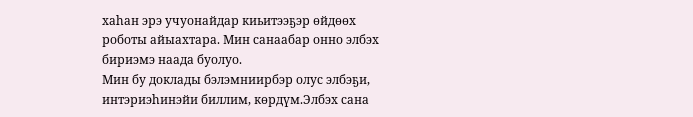хаһан эрэ учуонайдар киьитээҕэр өйдөөх роботы айыахтара. Мин санаабар онно элбэх бириэмэ наада буолуо.
Мин бу доклады бэлэмниирбэр олус элбэҕи, интэриэһинэйи биллим, көрдүм.Элбэх сана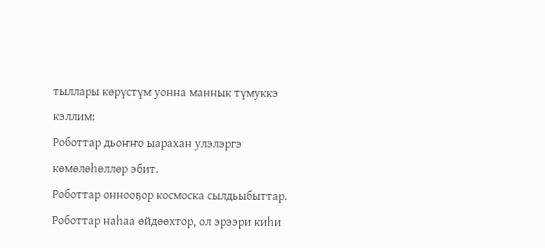тыллары көрүстүм уонна маннык түмуккэ кэллим:
Роботтар дьоҥҥо ыарахан улэлэргэ көмөлөһөллөр эбит.
Роботтар оннооҕор космоска сылдьыбыттар.
Роботтар наһаа өйдөөхтор, ол эрээри киһи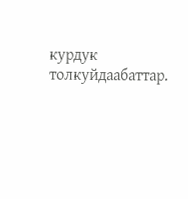курдук толкуйдаабаттар.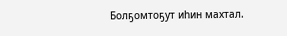Болҕомтоҕут иһин махтал.